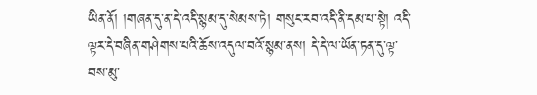ཡིན་ནོ། །གཞན་དུ་ན་དེ་འདི་སྙམ་དུ་སེམས་ཏེ། གསུང་རབ་འདི་ནི་དམ་པ་སྟེ། འདི་ལྟར་དེ་བཞིན་གཤེགས་པའི་ཆོས་འདུལ་བའོ་སྙམ་ནས། དེ་དེ་ལ་ཡོན་ཏན་དུ་ལྟ་བས་མུ་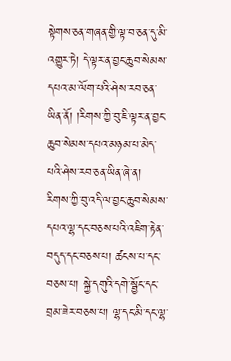སྟེགས་ཅན་གཞན་གྱི་ལྟ་བ་ཅན་དུ་མི་འགྱུར་ཏེ། དེ་ལྟར་ན་བྱང་ཆུབ་སེམས་དཔའ་མ་ལོག་པའི་ཤེས་རབ་ཅན་ཡིན་ནོ། །རིགས་ཀྱི་བུ་ཇི་ལྟར་ན་བྱང་ཆུབ་སེམས་དཔའ་མཉམ་པ་མེད་པའི་ཤེས་རབ་ཅན་ཡིན་ཞེ་ན། རིགས་ཀྱི་བུ་འདི་ལ་བྱང་ཆུབ་སེམས་དཔའ་ལྷ་དང་བཅས་པའི་འཇིག་རྟེན་བདུད་དང་བཅས་པ། ཚངས་པ་དང་བཅས་པ། སྐྱེ་དགུའི་དགེ་སྦྱོང་དང་བྲམ་ཟེར་བཅས་པ། ལྷ་དང་མི་དང་ལྷ་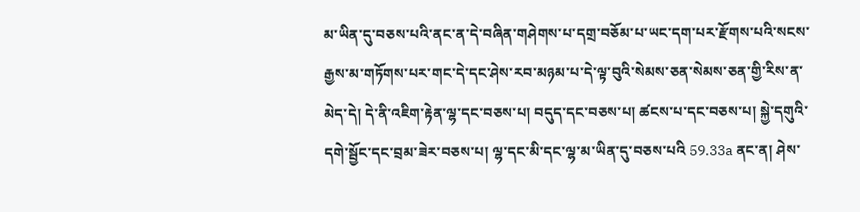མ་ཡིན་དུ་བཅས་པའི་ནང་ན་དེ་བཞིན་གཤེགས་པ་དགྲ་བཅོམ་པ་ཡང་དག་པར་རྫོགས་པའི་སངས་རྒྱས་མ་གཏོགས་པར་གང་དེ་དང་ཤེས་རབ་མཉམ་པ་དེ་ལྟ་བུའི་སེམས་ཅན་སེམས་ཅན་གྱི་རིས་ན་མེད་དེ། དེ་ནི་འཇིག་རྟེན་ལྷ་དང་བཅས་པ། བདུད་དང་བཅས་པ། ཚངས་པ་དང་བཅས་པ། སྐྱེ་དགུའི་དགེ་སྦྱོང་དང་བྲམ་ཟེར་བཅས་པ། ལྷ་དང་མི་དང་ལྷ་མ་ཡིན་དུ་བཅས་པའི 59.33a ནང་ན། ཤེས་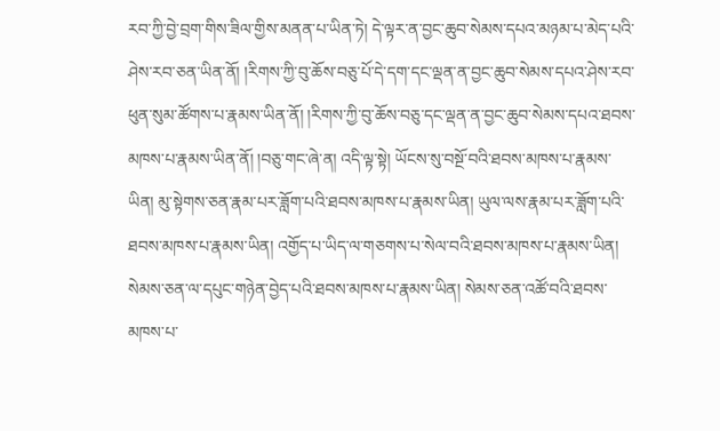རབ་ཀྱི་བྱེ་བྲག་གིས་ཟིལ་གྱིས་མནན་པ་ཡིན་ཏེ། དེ་ལྟར་ན་བྱང་ཆུབ་སེམས་དཔའ་མཉམ་པ་མེད་པའི་ཤེས་རབ་ཅན་ཡིན་ནོ། །རིགས་ཀྱི་བུ་ཆོས་བཅུ་པོ་དེ་དག་དང་ལྡན་ན་བྱང་ཆུབ་སེམས་དཔའ་ཤེས་རབ་ཕུན་སུམ་ཚོགས་པ་རྣམས་ཡིན་ནོ། །རིགས་ཀྱི་བུ་ཆོས་བཅུ་དང་ལྡན་ན་བྱང་ཆུབ་སེམས་དཔའ་ཐབས་མཁས་པ་རྣམས་ཡིན་ནོ། །བཅུ་གང་ཞེ་ན། འདི་ལྟ་སྟེ། ཡོངས་སུ་བསྔོ་བའི་ཐབས་མཁས་པ་རྣམས་ཡིན། མུ་སྟེགས་ཅན་རྣམ་པར་ཟློག་པའི་ཐབས་མཁས་པ་རྣམས་ཡིན། ཡུལ་ལས་རྣམ་པར་ཟློག་པའི་ཐབས་མཁས་པ་རྣམས་ཡིན། འགྱོད་པ་ཡིད་ལ་གཅགས་པ་སེལ་བའི་ཐབས་མཁས་པ་རྣམས་ཡིན། སེམས་ཅན་ལ་དཔུང་གཉེན་བྱེད་པའི་ཐབས་མཁས་པ་རྣམས་ཡིན། སེམས་ཅན་འཚོ་བའི་ཐབས་མཁས་པ་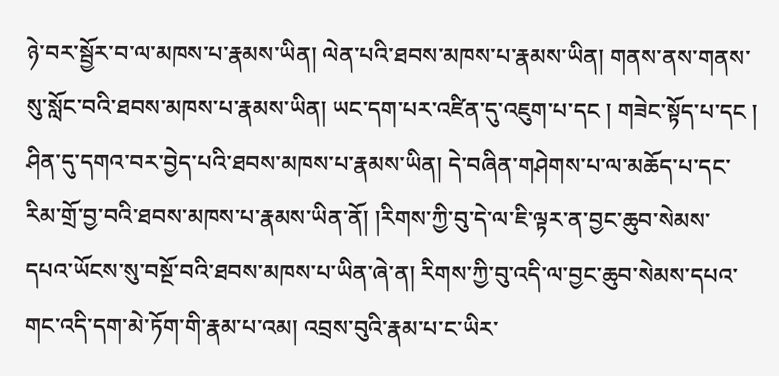ཉེ་བར་སྦྱོར་བ་ལ་མཁས་པ་རྣམས་ཡིན། ལེན་པའི་ཐབས་མཁས་པ་རྣམས་ཡིན། གནས་ནས་གནས་སུ་སློང་བའི་ཐབས་མཁས་པ་རྣམས་ཡིན། ཡང་དག་པར་འཛིན་དུ་འཇུག་པ་དང ། གཟེང་སྟོད་པ་དང ། ཤིན་དུ་དགའ་བར་བྱེད་པའི་ཐབས་མཁས་པ་རྣམས་ཡིན། དེ་བཞིན་གཤེགས་པ་ལ་མཆོད་པ་དང་རིམ་གྲོ་བྱ་བའི་ཐབས་མཁས་པ་རྣམས་ཡིན་ནོ། །རིགས་ཀྱི་བུ་དེ་ལ་ཇི་ལྟར་ན་བྱང་ཆུབ་སེམས་དཔའ་ཡོངས་སུ་བསྔོ་བའི་ཐབས་མཁས་པ་ཡིན་ཞེ་ན། རིགས་ཀྱི་བུ་འདི་ལ་བྱང་ཆུབ་སེམས་དཔའ་གང་འདི་དག་མེ་ཏོག་གི་རྣམ་པ་འམ། འབྲས་བུའི་རྣམ་པ་ང་ཡིར་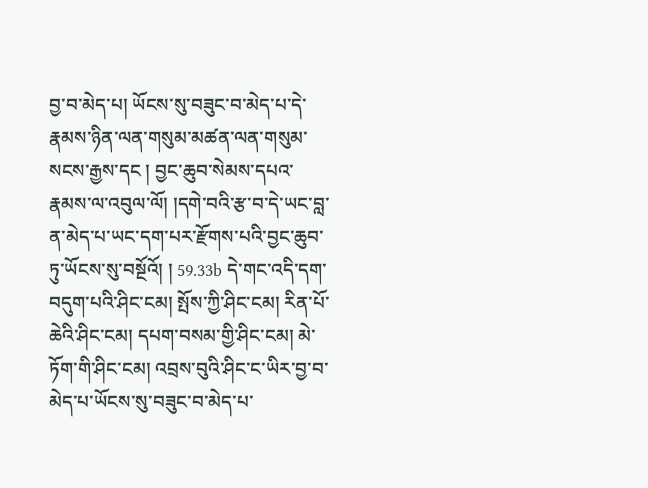བྱ་བ་མེད་པ། ཡོངས་སུ་བཟུང་བ་མེད་པ་དེ་རྣམས་ཉིན་ལན་གསུམ་མཚན་ལན་གསུམ་སངས་རྒྱས་དང ། བྱང་ཆུབ་སེམས་དཔའ་རྣམས་ལ་འབུལ་ལོ། །དགེ་བའི་རྩ་བ་དེ་ཡང་བླ་ན་མེད་པ་ཡང་དག་པར་རྫོགས་པའི་བྱང་ཆུབ་ཏུ་ཡོངས་སུ་བསྔོའོ། ། 59.33b དེ་གང་འདི་དག་བདུག་པའི་ཤིང་ངམ། སྤོས་ཀྱི་ཤིང་ངམ། རིན་པོ་ཆེའི་ཤིང་ངམ། དཔག་བསམ་གྱི་ཤིང་ངམ། མེ་ཏོག་གི་ཤིང་ངམ། འབྲས་བུའི་ཤིང་ང་ཡིར་བྱ་བ་མེད་པ་ཡོངས་སུ་བཟུང་བ་མེད་པ་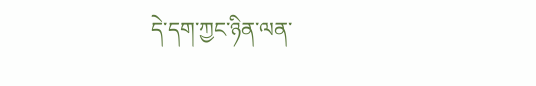དེ་དག་ཀྱང་ཉིན་ལན་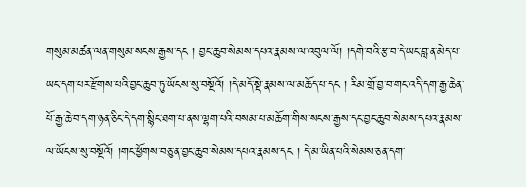གསུམ་མཚན་ལན་གསུམ་སངས་རྒྱས་དང ། བྱང་ཆུབ་སེམས་དཔའ་རྣམས་ལ་འབུལ་ལོ། །དགེ་བའི་རྩ་བ་དེ་ཡང་བླ་ན་མེད་པ་ཡང་དག་པར་རྫོགས་པའི་བྱང་ཆུབ་ཏུ་ཡོངས་སུ་བསྔོའོ། །དེ་མདོ་སྡེ་རྣམས་ལ་མཆོད་པ་དང ། རིམ་གྲོ་བྱ་བ་གང་འདི་དག་རྒྱ་ཆེན་པོ་རྒྱ་ཆེ་བ་དག་ཉན་ཅིང་དེ་དག་སྙིང་ཐག་པ་ནས་ལྷག་པའི་བསམ་པ་མཆོག་གིས་སངས་རྒྱས་དང་བྱང་ཆུབ་སེམས་དཔའ་རྣམས་ལ་ཡོངས་སུ་བསྔོའོ། །གང་ཕྱོགས་བཅུ་ན་བྱང་ཆུབ་སེམས་དཔའ་རྣམས་དང ། དེ་མ་ཡིན་པའི་སེམས་ཅན་དག་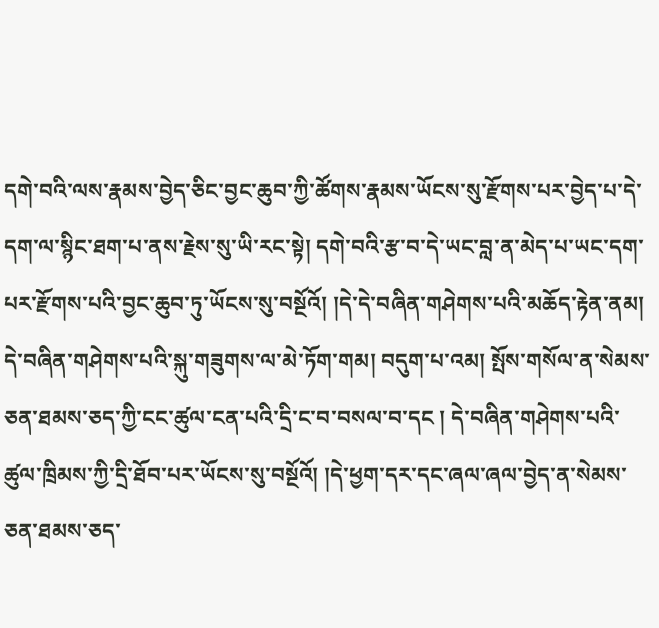དགེ་བའི་ལས་རྣམས་བྱེད་ཅིང་བྱང་ཆུབ་ཀྱི་ཚོགས་རྣམས་ཡོངས་སུ་རྫོགས་པར་བྱེད་པ་དེ་དག་ལ་སྙིང་ཐག་པ་ནས་རྗེས་སུ་ཡི་རང་སྟེ། དགེ་བའི་རྩ་བ་དེ་ཡང་བླ་ན་མེད་པ་ཡང་དག་པར་རྫོགས་པའི་བྱང་ཆུབ་ཏུ་ཡོངས་སུ་བསྔོའོ། །དེ་དེ་བཞིན་གཤེགས་པའི་མཆོད་རྟེན་ནམ། དེ་བཞིན་གཤེགས་པའི་སྐུ་གཟུགས་ལ་མེ་ཏོག་གམ། བདུག་པ་འམ། སྤོས་གསོལ་ན་སེམས་ཅན་ཐམས་ཅད་ཀྱི་ངང་ཚུལ་ངན་པའི་དྲི་ང་བ་བསལ་བ་དང ། དེ་བཞིན་གཤེགས་པའི་ཚུལ་ཁྲིམས་ཀྱི་དྲི་ཐོབ་པར་ཡོངས་སུ་བསྔོའོ། །དེ་ཕྱག་དར་དང་ཞལ་ཞལ་བྱེད་ན་སེམས་ཅན་ཐམས་ཅད་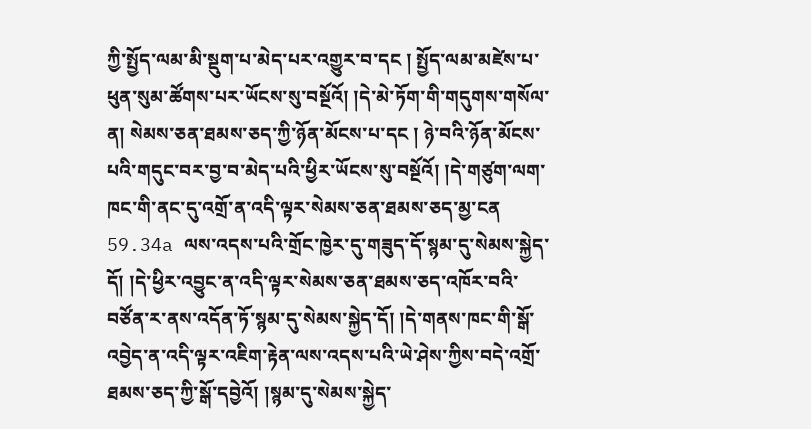ཀྱི་སྤྱོད་ལམ་མི་སྡུག་པ་མེད་པར་འགྱུར་བ་དང ། སྤྱོད་ལམ་མཛེས་པ་ཕུན་སུམ་ཚོགས་པར་ཡོངས་སུ་བསྔོའོ། །དེ་མེ་ཏོག་གི་གདུགས་གསོལ་ན། སེམས་ཅན་ཐམས་ཅད་ཀྱི་ཉོན་མོངས་པ་དང ། ཉེ་བའི་ཉོན་མོངས་པའི་གདུང་བར་བྱ་བ་མེད་པའི་ཕྱིར་ཡོངས་སུ་བསྔོའོ། །དེ་གཙུག་ལག་ཁང་གི་ནང་དུ་འགྲོ་ན་འདི་ལྟར་སེམས་ཅན་ཐམས་ཅད་མྱ་ངན 59.34a ལས་འདས་པའི་གྲོང་ཁྱེར་དུ་གཟུད་དོ་སྙམ་དུ་སེམས་སྐྱེད་དོ། །དེ་ཕྱིར་འབྱུང་ན་འདི་ལྟར་སེམས་ཅན་ཐམས་ཅད་འཁོར་བའི་བཙོན་ར་ནས་འདོན་ཏོ་སྙམ་དུ་སེམས་སྐྱེད་དོ། །དེ་གནས་ཁང་གི་སྒོ་འབྱེད་ན་འདི་ལྟར་འཇིག་རྟེན་ལས་འདས་པའི་ཡེ་ཤེས་ཀྱིས་བདེ་འགྲོ་ཐམས་ཅད་ཀྱི་སྒོ་དབྱེའོ། །སྙམ་དུ་སེམས་སྐྱེད་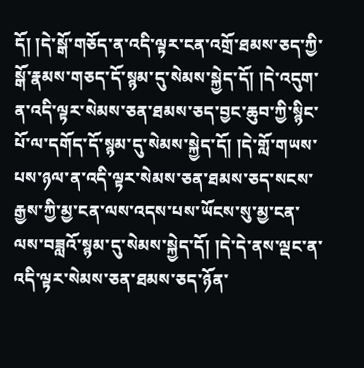དོ། །དེ་སྒོ་གཅོད་ན་འདི་ལྟར་ངན་འགྲོ་ཐམས་ཅད་ཀྱི་སྒོ་རྣམས་གཅད་དོ་སྙམ་དུ་སེམས་སྐྱེད་དོ། །དེ་འདུག་ན་འདི་ལྟར་སེམས་ཅན་ཐམས་ཅད་བྱང་ཆུབ་ཀྱི་སྙིང་པོ་ལ་དགོད་དོ་སྙམ་དུ་སེམས་སྐྱེད་དོ། །དེ་གློ་གཡས་པས་ཉལ་ན་འདི་ལྟར་སེམས་ཅན་ཐམས་ཅད་སངས་རྒྱས་ཀྱི་མྱ་ངན་ལས་འདས་པས་ཡོངས་སུ་མྱ་ངན་ལས་བཟླའོ་སྙམ་དུ་སེམས་སྐྱེད་དོ། །དེ་དེ་ནས་ལྡང་ན་འདི་ལྟར་སེམས་ཅན་ཐམས་ཅད་ཉོན་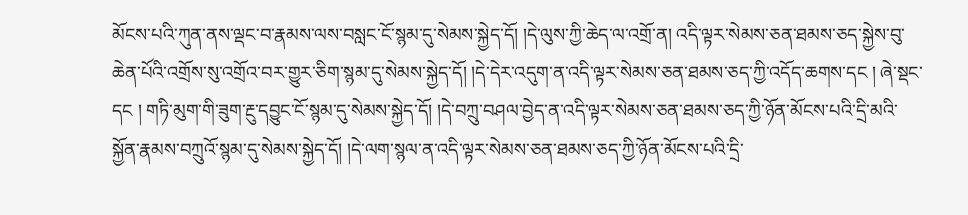མོངས་པའི་ཀུན་ནས་ལྡང་བ་རྣམས་ལས་བསླང་ངོ་སྙམ་དུ་སེམས་སྐྱེད་དོ། །དེ་ལུས་ཀྱི་ཆེད་ལ་འགྲོ་ན། འདི་ལྟར་སེམས་ཅན་ཐམས་ཅད་སྐྱེས་བུ་ཆེན་པོའི་འགྲོས་སུ་འགྲོའ་བར་གྱུར་ཅིག་སྙམ་དུ་སེམས་སྐྱེད་དོ། །དེ་དེར་འདུག་ན་འདི་ལྟར་སེམས་ཅན་ཐམས་ཅད་ཀྱི་འདོད་ཆགས་དང ། ཞེ་སྡང་དང ། གཏི་མུག་གི་ཟུག་རྔུ་དབྱུང་ངོ་སྙམ་དུ་སེམས་སྐྱེད་དོ། །དེ་བཀྲུ་བཤལ་བྱེད་ན་འདི་ལྟར་སེམས་ཅན་ཐམས་ཅད་ཀྱི་ཉོན་མོངས་པའི་དྲི་མའི་སྐྱོན་རྣམས་བཀྲུའོ་སྙམ་དུ་སེམས་སྐྱེད་དོ། །དེ་ལག་སྙལ་ན་འདི་ལྟར་སེམས་ཅན་ཐམས་ཅད་ཀྱི་ཉོན་མོངས་པའི་དྲི་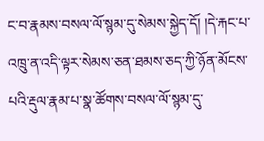ང་བ་རྣམས་བསལ་ལོ་སྙམ་དུ་སེམས་སྐྱེད་དོ། །དེ་རྐང་པ་འཁྲུ་ན་འདི་ལྟར་སེམས་ཅན་ཐམས་ཅད་ཀྱི་ཉོན་མོངས་པའི་རྡུལ་རྣམ་པ་སྣ་ཚོགས་བསལ་ལོ་སྙམ་དུ་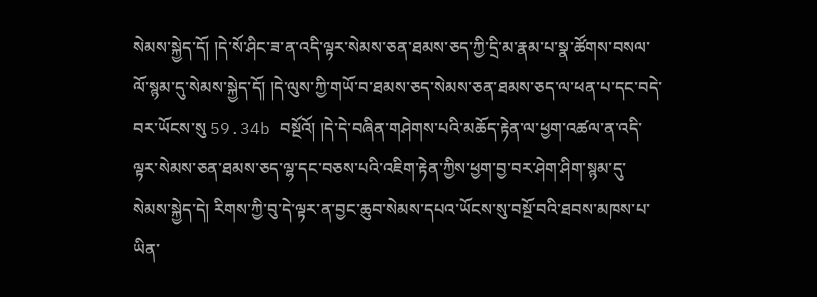སེམས་སྐྱེད་དོ། །དེ་སོ་ཤིང་ཟ་ན་འདི་ལྟར་སེམས་ཅན་ཐམས་ཅད་ཀྱི་དྲི་མ་རྣམ་པ་སྣ་ཚོགས་བསལ་ལོ་སྙམ་དུ་སེམས་སྐྱེད་དོ། །དེ་ལུས་ཀྱི་གཡོ་བ་ཐམས་ཅད་སེམས་ཅན་ཐམས་ཅད་ལ་ཕན་པ་དང་བདེ་བར་ཡོངས་སུ 59.34b བསྔོའོ། །དེ་དེ་བཞིན་གཤེགས་པའི་མཆོད་རྟེན་ལ་ཕྱག་འཚལ་ན་འདི་ལྟར་སེམས་ཅན་ཐམས་ཅད་ལྷ་དང་བཅས་པའི་འཇིག་རྟེན་ཀྱིས་ཕྱག་བྱ་བར་ཤེག་ཤིག་སྙམ་དུ་སེམས་སྐྱེད་དེ། རིགས་ཀྱི་བུ་དེ་ལྟར་ན་བྱང་ཆུབ་སེམས་དཔའ་ཡོངས་སུ་བསྔོ་བའི་ཐབས་མཁས་པ་ཡིན་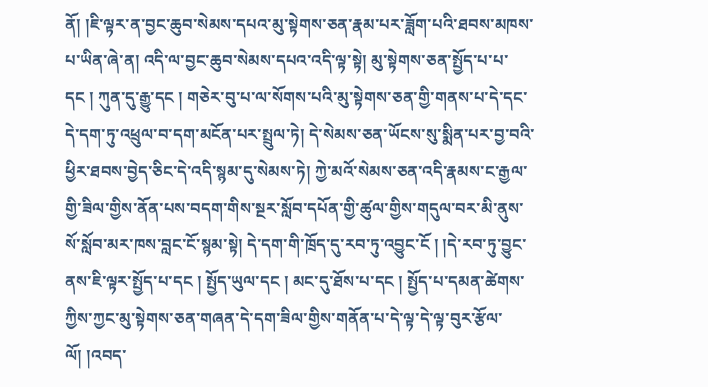ནོ། །ཇི་ལྟར་ན་བྱང་ཆུབ་སེམས་དཔའ་མུ་སྟེགས་ཅན་རྣམ་པར་ཟློག་པའི་ཐབས་མཁས་པ་ཡིན་ཞེ་ན། འདི་ལ་བྱང་ཆུབ་སེམས་དཔའ་འདི་ལྟ་སྟེ། མུ་སྟེགས་ཅན་སྤྱོད་པ་པ་དང ། ཀུན་དུ་རྒྱུ་དང ། གཅེར་བུ་པ་ལ་སོགས་པའི་མུ་སྟེགས་ཅན་གྱི་གནས་པ་དེ་དང་དེ་དག་ཏུ་འཕྲུལ་བ་དག་མངོན་པར་སྤྲུལ་ཏེ། དེ་སེམས་ཅན་ཡོངས་སུ་སྨིན་པར་བྱ་བའི་ཕྱིར་ཐབས་བྱེད་ཅིང་དེ་འདི་སྙམ་དུ་སེམས་ཏེ། ཀྱེ་མའོ་སེམས་ཅན་འདི་རྣམས་ང་རྒྱལ་གྱི་ཟིལ་གྱིས་ནོན་པས་བདག་གིས་སྔར་སློབ་དཔོན་གྱི་ཚུལ་གྱིས་གདུལ་བར་མི་ནུས་སོ་སློབ་མར་ཁས་བླང་ངོ་སྙམ་སྟེ། དེ་དག་གི་ཁྲོད་དུ་རབ་ཏུ་འབྱུང་ངོ ། །དེ་རབ་ཏུ་བྱུང་ནས་ཇི་ལྟར་སྤྱོད་པ་དང ། སྤྱོད་ཡུལ་དང ། མང་དུ་ཐོས་པ་དང ། སྤྱོད་པ་དམན་ཚེགས་ཀྱིས་ཀྱང་མུ་སྟེགས་ཅན་གཞན་དེ་དག་ཟིལ་གྱིས་གནོན་པ་དེ་ལྟ་དེ་ལྟ་བུར་རྩོལ་ལོ། །འབད་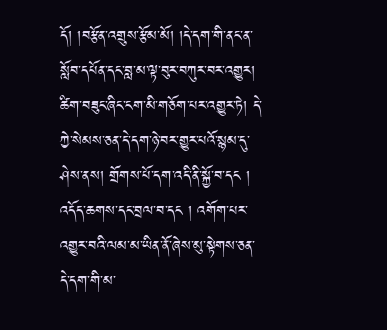དོ། །བརྩོན་འགྲུས་རྩོམ་མོ། །དེ་དག་གི་ནང་ན་སློབ་དཔོན་དང་བླ་མ་ལྟ་བུར་བཀུར་བར་འགྱུར། ཚིག་བཟུང་ཞིང་ངག་མི་གཅོག་པར་འགྱུར་ཏེ། དེ་ཀྱེ་སེམས་ཅན་དེ་དག་ཉེ་བར་གྱུར་པའོ་སྙམ་དུ་ཤེས་ནས། གྲོགས་པོ་དག་འདི་ནི་སྐྱོ་བ་དང ། འདོད་ཆགས་དང་བྲལ་བ་དང ། འགོག་པར་འགྱུར་བའི་ལམ་མ་ཡིན་ནོ་ཞེས་མུ་སྟེགས་ཅན་དེ་དག་གི་མ་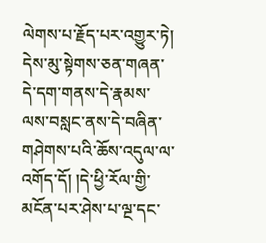ལེགས་པ་རྗོད་པར་འགྱུར་ཏེ། དེས་མུ་སྟེགས་ཅན་གཞན་དེ་དག་གནས་དེ་རྣམས་ལས་བསླང་ནས་དེ་བཞིན་གཤེགས་པའི་ཆོས་འདུལ་ལ་འགོད་དོ། །དེ་ཕྱི་རོལ་གྱི་མངོན་པར་ཤེས་པ་ལྔ་དང་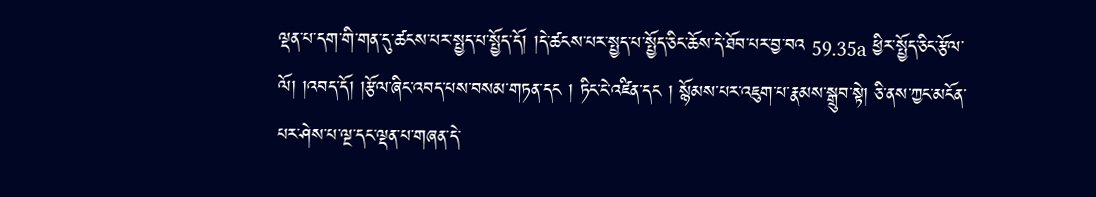ལྡན་པ་དག་གི་གན་དུ་ཚངས་པར་སྤྱད་པ་སྤྱོད་དོ། །དེ་ཚངས་པར་སྤྱད་པ་སྤྱོད་ཅིང་ཆོས་དེ་ཐོབ་པར་བྱ་བའ 59.35a ཕྱིར་སྤྱོད་ཅིང་རྩོལ་ལོ། །འབད་དོ། །རྩོལ་ཞིང་འབད་པས་བསམ་གཏན་དང ། ཏིང་ངེ་འཛིན་དང ། སྙོམས་པར་འཇུག་པ་རྣམས་སྒྲུབ་སྟེ། ཅི་ནས་ཀྱང་མངོན་པར་ཤེས་པ་ལྔ་དང་ལྡན་པ་གཞན་དེ་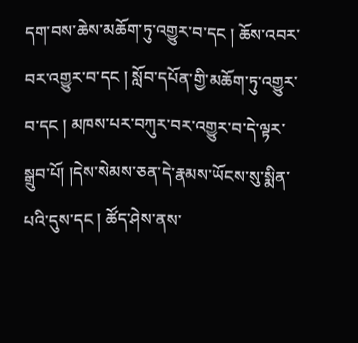དག་བས་ཆེས་མཆོག་ཏུ་འགྱུར་བ་དང ། ཆོས་འབར་བར་འགྱུར་བ་དང ། སློབ་དཔོན་གྱི་མཆོག་ཏུ་འགྱུར་བ་དང ། མཁས་པར་བཀུར་བར་འགྱུར་བ་དེ་ལྟར་སྒྲུབ་པོ། །དེས་སེམས་ཅན་དེ་རྣམས་ཡོངས་སུ་སྨིན་པའི་དུས་དང ། ཚོད་ཤེས་ནས་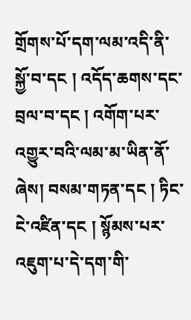གྲོགས་པོ་དག་ལམ་འདི་ནི་སྐྱོ་བ་དང ། འདོད་ཆགས་དང་བྲལ་བ་དང ། འགོག་པར་འགྱུར་བའི་ལམ་མ་ཡིན་ནོ་ཞེས། བསམ་གཏན་དང ། ཏིང་ངེ་འཛིན་དང ། སྙོམས་པར་འཇུག་པ་དེ་དག་གི་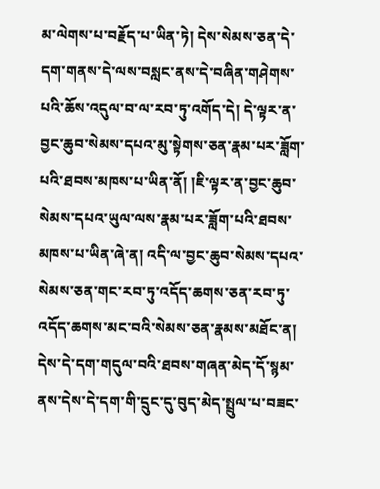མ་ལེགས་པ་བརྗོད་པ་ཡིན་ཏེ། དེས་སེམས་ཅན་དེ་དག་གནས་དེ་ལས་བསླང་ནས་དེ་བཞིན་གཤེགས་པའི་ཆོས་འདུལ་བ་ལ་རབ་ཏུ་འགོད་དེ། དེ་ལྟར་ན་བྱང་ཆུབ་སེམས་དཔའ་མུ་སྟེགས་ཅན་རྣམ་པར་ཟློག་པའི་ཐབས་མཁས་པ་ཡིན་ནོ། །ཇི་ལྟར་ན་བྱང་ཆུབ་སེམས་དཔའ་ཡུལ་ལས་རྣམ་པར་ཟློག་པའི་ཐབས་མཁས་པ་ཡིན་ཞེ་ན། འདི་ལ་བྱང་ཆུབ་སེམས་དཔའ་སེམས་ཅན་གང་རབ་ཏུ་འདོད་ཆགས་ཅན་རབ་ཏུ་འདོད་ཆགས་མང་བའི་སེམས་ཅན་རྣམས་མཐོང་ན། དེས་དེ་དག་གདུལ་བའི་ཐབས་གཞན་མེད་དོ་སྙམ་ནས་དེས་དེ་དག་གི་དྲུང་དུ་བུད་མེད་སྤྲུལ་པ་བཟང་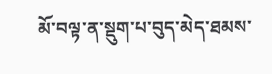མོ་བལྟ་ན་སྡུག་པ་བུད་མེད་ཐམས་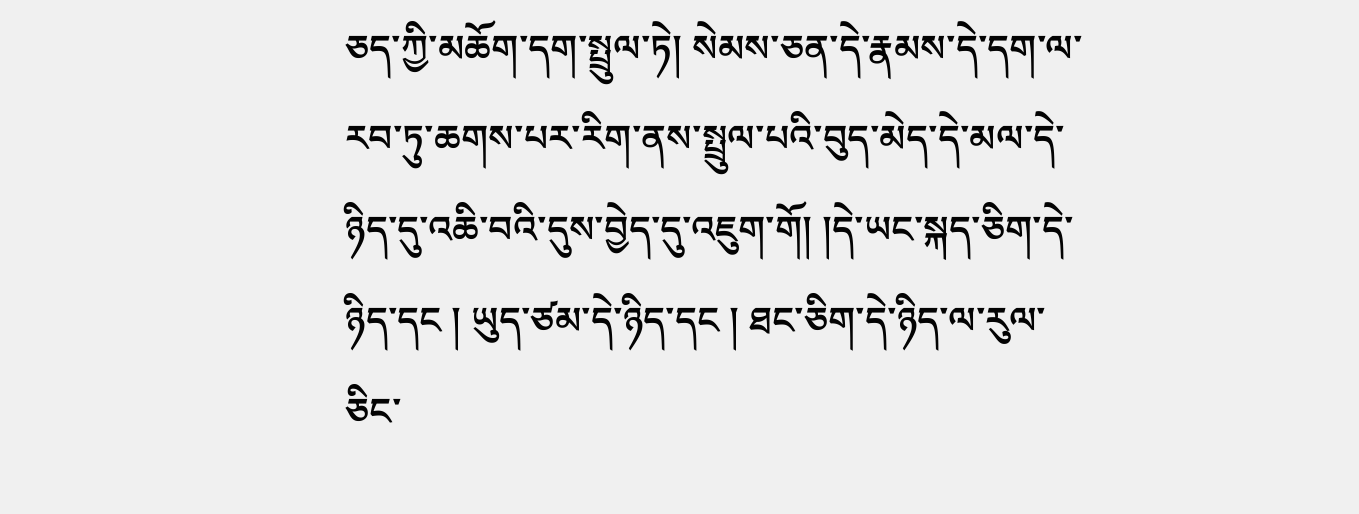ཅད་ཀྱི་མཆོག་དག་སྤྲུལ་ཏེ། སེམས་ཅན་དེ་རྣམས་དེ་དག་ལ་རབ་ཏུ་ཆགས་པར་རིག་ནས་སྤྲུལ་པའི་བུད་མེད་དེ་མལ་དེ་ཉིད་དུ་འཆི་བའི་དུས་བྱེད་དུ་འཇུག་གོ། །དེ་ཡང་སྐད་ཅིག་དེ་ཉིད་དང ། ཡུད་ཙམ་དེ་ཉིད་དང ། ཐང་ཅིག་དེ་ཉིད་ལ་རུལ་ཅིང་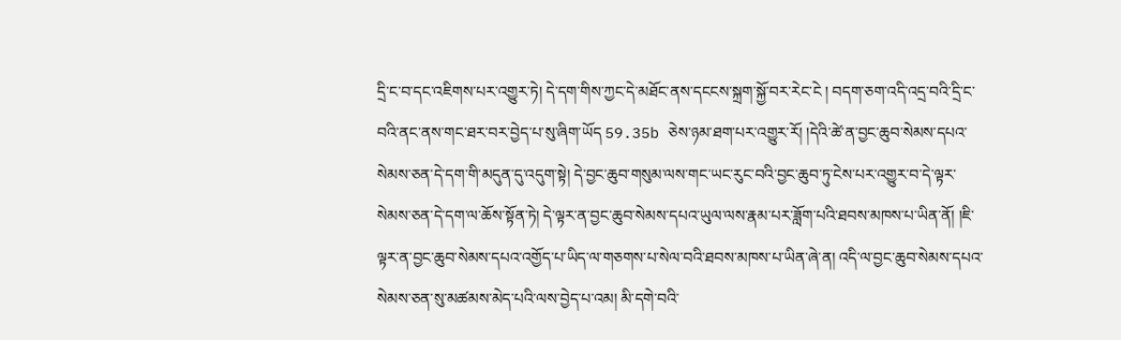དྲི་ང་བ་དང་འཇིགས་པར་འགྱུར་ཏེ། དེ་དག་གིས་ཀྱང་དེ་མཐོང་ནས་དངངས་སྐྲག་སྐྱོ་བར་རེང་ངེ ། བདག་ཅག་འདི་འདྲ་བའི་དྲི་ང་བའི་ནང་ནས་གང་ཐར་བར་བྱེད་པ་སུ་ཞིག་ཡོད 59.35b ཅེས་ཉམ་ཐག་པར་འགྱུར་རོ། །དེའི་ཚེ་ན་བྱང་ཆུབ་སེམས་དཔའ་སེམས་ཅན་དེ་དག་གི་མདུན་དུ་འདུག་སྟེ། དེ་བྱང་ཆུབ་གསུམ་ལས་གང་ཡང་རུང་བའི་བྱང་ཆུབ་ཏུ་ངེས་པར་འགྱུར་བ་དེ་ལྟར་སེམས་ཅན་དེ་དག་ལ་ཆོས་སྟོན་ཏེ། དེ་ལྟར་ན་བྱང་ཆུབ་སེམས་དཔའ་ཡུལ་ལས་རྣམ་པར་ཟློག་པའི་ཐབས་མཁས་པ་ཡིན་ནོ། །ཇི་ལྟར་ན་བྱང་ཆུབ་སེམས་དཔའ་འགྱོད་པ་ཡིད་ལ་གཅགས་པ་སེལ་བའི་ཐབས་མཁས་པ་ཡིན་ཞེ་ན། འདི་ལ་བྱང་ཆུབ་སེམས་དཔའ་སེམས་ཅན་སུ་མཚམས་མེད་པའི་ལས་བྱེད་པ་འམ། མི་དགེ་བའི་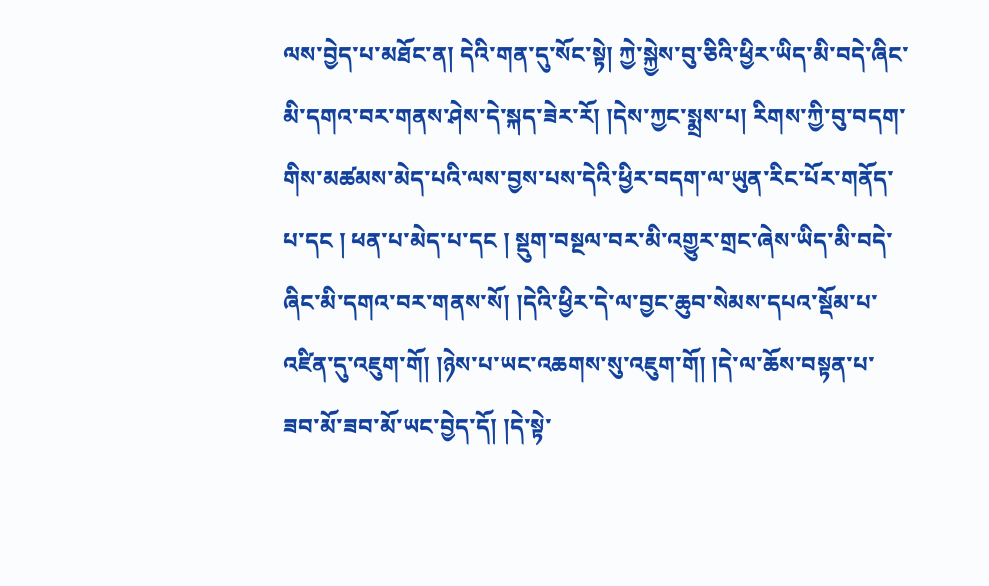ལས་བྱེད་པ་མཐོང་ན། དེའི་གན་དུ་སོང་སྟེ། ཀྱེ་སྐྱེས་བུ་ཅིའི་ཕྱིར་ཡིད་མི་བདེ་ཞིང་མི་དགའ་བར་གནས་ཤེས་དེ་སྐད་ཟེར་རོ། །དེས་ཀྱང་སྨྲས་པ། རིགས་ཀྱི་བུ་བདག་གིས་མཚམས་མེད་པའི་ལས་བྱས་པས་དེའི་ཕྱིར་བདག་ལ་ཡུན་རིང་པོར་གནོད་པ་དང ། ཕན་པ་མེད་པ་དང ། སྡུག་བསྔལ་བར་མི་འགྱུར་གྲང་ཞེས་ཡིད་མི་བདེ་ཞིང་མི་དགའ་བར་གནས་སོ། །དེའི་ཕྱིར་དེ་ལ་བྱང་ཆུབ་སེམས་དཔའ་སྡོམ་པ་འཛིན་དུ་འཇུག་གོ། །ཉེས་པ་ཡང་འཆགས་སུ་འཇུག་གོ། །དེ་ལ་ཆོས་བསྟན་པ་ཟབ་མོ་ཟབ་མོ་ཡང་བྱེད་དོ། །དེ་སྟེ་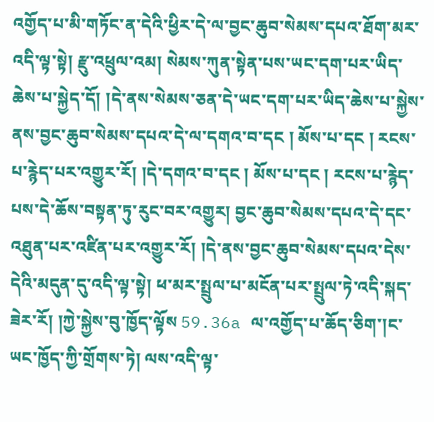འགྱོད་པ་མི་གཏོང་ན་དེའི་ཕྱིར་དེ་ལ་བྱང་ཆུབ་སེམས་དཔའ་ཐོག་མར་འདི་ལྟ་སྟེ། རྫུ་འཕྲུལ་འམ། སེམས་ཀུན་སྟེན་པས་ཡང་དག་པར་ཡིད་ཆེས་པ་སྐྱེད་དོ། །དེ་ནས་སེམས་ཅན་དེ་ཡང་དག་པར་ཡིད་ཆེས་པ་སྐྱེས་ནས་བྱང་ཆུབ་སེམས་དཔའ་དེ་ལ་དགའ་བ་དང ། མོས་པ་དང ། རངས་པ་རྙེད་པར་འགྱུར་རོ། །དེ་དགའ་བ་དང ། མོས་པ་དང ། རངས་པ་རྙེད་པས་དེ་ཆོས་བསྟན་ཏུ་རུང་བར་འགྱུར། བྱང་ཆུབ་སེམས་དཔའ་དེ་དང་འཐུན་པར་འཛིན་པར་འགྱུར་རོ། །དེ་ནས་བྱང་ཆུབ་སེམས་དཔའ་དེས་དེའི་མདུན་དུ་འདི་ལྟ་སྟེ། ཕ་མར་སྤྲུལ་པ་མངོན་པར་སྤྲུལ་ཏེ་འདི་སྐད་ཟེར་རོ། །ཀྱེ་སྐྱེས་བུ་ཁྱོད་ལྟོས 59.36a ལ་འགྱོད་པ་ཆོད་ཅིག་།ང་ཡང་ཁྱོད་ཀྱི་གྲོགས་ཏེ། ལས་འདི་ལྟ་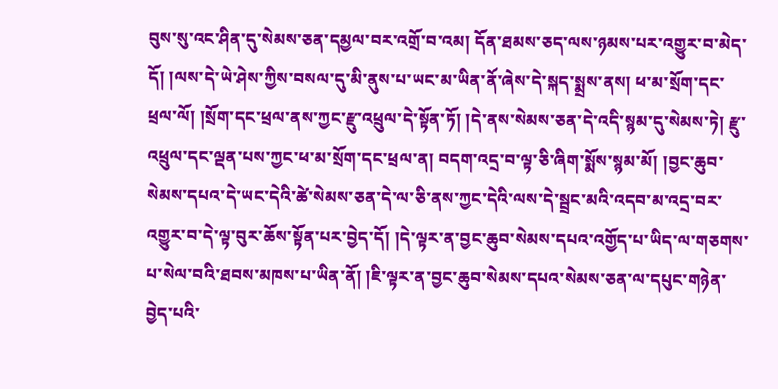བུས་སུ་འང་ཤིན་དུ་སེམས་ཅན་དམྱལ་བར་འགྲོ་བ་འམ། དོན་ཐམས་ཅད་ལས་ཉམས་པར་འགྱུར་བ་མེད་དོ། །ལས་དེ་ཡེ་ཤེས་ཀྱིས་བསལ་དུ་མི་ནུས་པ་ཡང་མ་ཡིན་ནོ་ཞེས་དེ་སྐད་སྨྲས་ནས། ཕ་མ་སྲོག་དང་ཕྲལ་ལོ། །སྲོག་དང་ཕྲལ་ནས་ཀྱང་རྫུ་འཕྲུལ་དེ་སྟོན་ཏོ། །དེ་ནས་སེམས་ཅན་དེ་འདི་སྙམ་དུ་སེམས་ཏེ། རྫུ་འཕྲུལ་དང་ལྡན་པས་ཀྱང་ཕ་མ་སྲོག་དང་ཕྲལ་ན། བདག་འདྲ་བ་ལྟ་ཅི་ཞིག་སྨོས་སྙམ་མོ། །བྱང་ཆུབ་སེམས་དཔའ་དེ་ཡང་དེའི་ཚེ་སེམས་ཅན་དེ་ལ་ཅི་ནས་ཀྱང་དེའི་ལས་དེ་སྦྲང་མའི་འདབ་མ་འདྲ་བར་འགྱུར་བ་དེ་ལྟ་བུར་ཆོས་སྟོན་པར་བྱེད་དོ། །དེ་ལྟར་ན་བྱང་ཆུབ་སེམས་དཔའ་འགྱོད་པ་ཡིད་ལ་གཅགས་པ་སེལ་བའི་ཐབས་མཁས་པ་ཡིན་ནོ། །ཇི་ལྟར་ན་བྱང་ཆུབ་སེམས་དཔའ་སེམས་ཅན་ལ་དཔུང་གཉེན་བྱེད་པའི་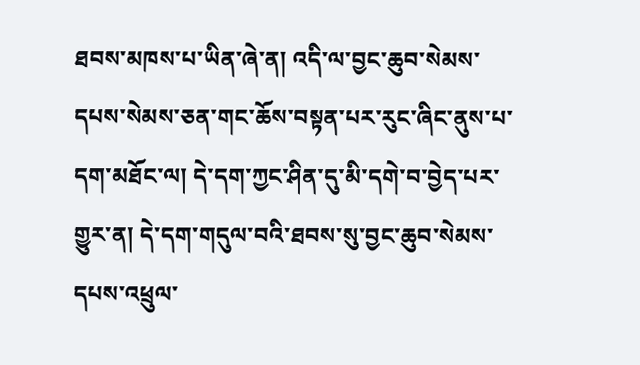ཐབས་མཁས་པ་ཡིན་ཞེ་ན། འདི་ལ་བྱང་ཆུབ་སེམས་དཔས་སེམས་ཅན་གང་ཆོས་བསྟན་པར་རུང་ཞིང་ནུས་པ་དག་མཐོང་ལ། དེ་དག་ཀྱང་ཤིན་དུ་མི་དགེ་བ་བྱེད་པར་གྱུར་ན། དེ་དག་གདུལ་བའི་ཐབས་སུ་བྱང་ཆུབ་སེམས་དཔས་འཕྲུལ་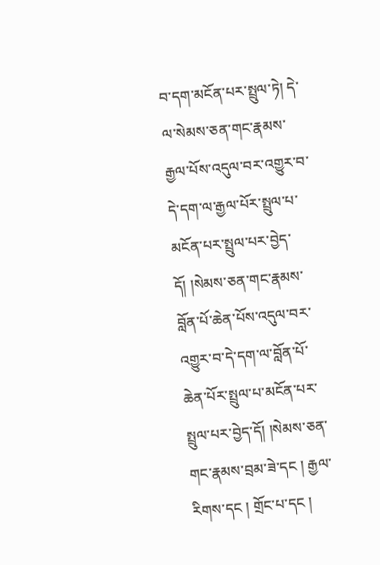བ་དག་མངོན་པར་སྤྲུལ་ཏེ། དེ་ལ་སེམས་ཅན་གང་རྣམས་རྒྱལ་པོས་འདུལ་བར་འགྱུར་བ་དེ་དག་ལ་རྒྱལ་པོར་སྤྲུལ་པ་མངོན་པར་སྤྲུལ་པར་བྱེད་དོ། །སེམས་ཅན་གང་རྣམས་བློན་པོ་ཆེན་པོས་འདུལ་བར་འགྱུར་བ་དེ་དག་ལ་བློན་པོ་ཆེན་པོར་སྤྲུལ་པ་མངོན་པར་སྤྲུལ་པར་བྱེད་དོ། །སེམས་ཅན་གང་རྣམས་བྲམ་ཟེ་དང ། རྒྱལ་རིགས་དང ། གྲོང་པ་དང །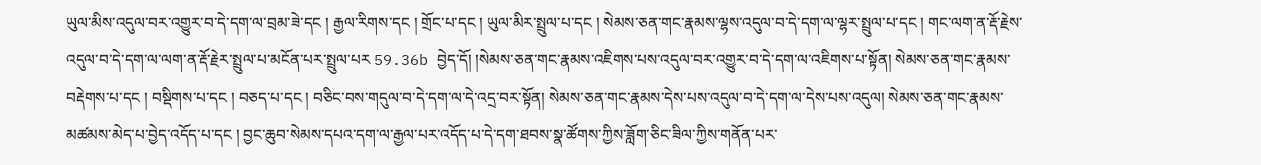ཡུལ་མིས་འདུལ་བར་འགྱུར་བ་དེ་དག་ལ་བྲམ་ཟེ་དང ། རྒྱལ་རིགས་དང ། གྲོང་པ་དང ། ཡུལ་མིར་སྤྲུལ་པ་དང ། སེམས་ཅན་གང་རྣམས་ལྷས་འདུལ་བ་དེ་དག་ལ་ལྷར་སྤྲུལ་པ་དང ། གང་ལག་ན་རྡོ་རྗེས་འདུལ་བ་དེ་དག་ལ་ལག་ན་རྡོ་རྗེར་སྤྲུལ་པ་མངོན་པར་སྤྲུལ་པར 59.36b བྱེད་དོ། །སེམས་ཅན་གང་རྣམས་འཇིགས་པས་འདུལ་བར་འགྱུར་བ་དེ་དག་ལ་འཇིགས་པ་སྟོན། སེམས་ཅན་གང་རྣམས་བརྡེགས་པ་དང ། བསྡིགས་པ་དང ། བཅད་པ་དང ། བཅིང་བས་གདུལ་བ་དེ་དག་ལ་དེ་འདྲ་བར་སྟོན། སེམས་ཅན་གང་རྣམས་དེས་པས་འདུལ་བ་དེ་དག་ལ་དེས་པས་འདུལ། སེམས་ཅན་གང་རྣམས་མཚམས་མེད་པ་བྱེད་འདོད་པ་དང ། བྱང་ཆུབ་སེམས་དཔའ་དག་ལ་རྒྱལ་པར་འདོད་པ་དེ་དག་ཐབས་སྣ་ཚོགས་ཀྱིས་ཟློག་ཅིང་ཟིལ་ཀྱིས་གནོན་པར་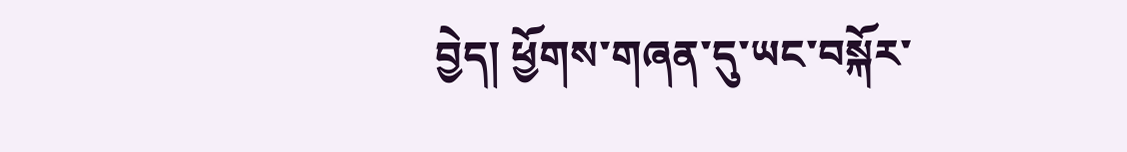བྱེད། ཕྱོགས་གཞན་དུ་ཡང་བསྐོར་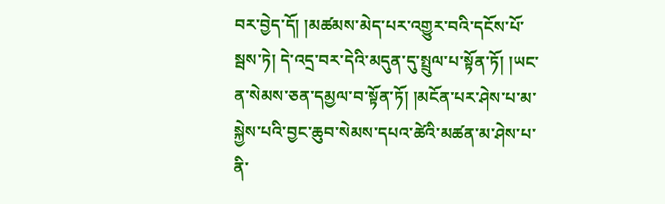བར་བྱེད་དོ། །མཚམས་མེད་པར་འགྱུར་བའི་དངོས་པོ་སྦས་ཏེ། དེ་འདྲ་བར་དེའི་མདུན་དུ་སྤྲུལ་པ་སྟོན་ཏོ། །ཡང་ན་སེམས་ཅན་དམྱལ་བ་སྟོན་ཏོ། །མངོན་པར་ཤེས་པ་མ་སྐྱེས་པའི་བྱང་ཆུབ་སེམས་དཔའ་ཚེའི་མཚན་མ་ཤེས་པ་ནི་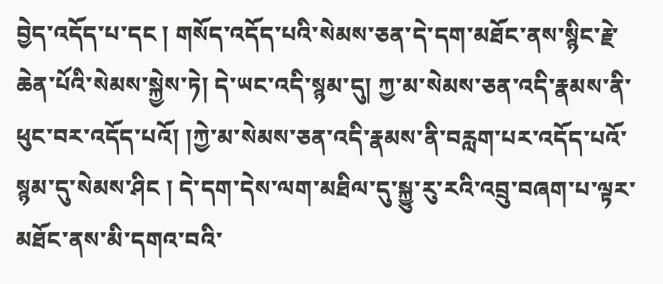བྱེད་འདོད་པ་དང ། གསོད་འདོད་པའི་སེམས་ཅན་དེ་དག་མཐོང་ནས་སྙིང་རྗེ་ཆེན་པོའི་སེམས་སྐྱེས་ཏེ། དེ་ཡང་འདི་སྙམ་དུ། ཀྱ་མ་སེམས་ཅན་འདི་རྣམས་ནི་ཕུང་བར་འདོད་པའོ། །ཀྱེ་མ་སེམས་ཅན་འདི་རྣམས་ནི་བརླག་པར་འདོད་པའོ་སྙམ་དུ་སེམས་ཤིང ། དེ་དག་དེས་ལག་མཐིལ་དུ་སྐྱུ་རུ་རའི་འབྲུ་བཞག་པ་ལྟར་མཐོང་ནས་མི་དགའ་བའི་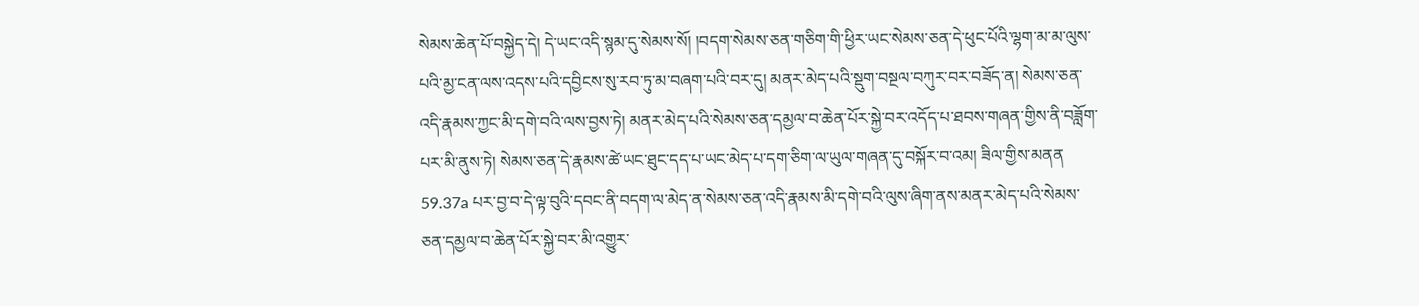སེམས་ཆེན་པོ་བསྐྱེད་དེ། དེ་ཡང་འདི་སྙམ་དུ་སེམས་སོ། །བདག་སེམས་ཅན་གཅིག་གི་ཕྱིར་ཡང་སེམས་ཅན་དེ་ཕུང་པོའི་ལྷག་མ་མ་ལུས་པའི་མྱ་ངན་ལས་འདས་པའི་དབྱིངས་སུ་རབ་ཏུ་མ་བཞག་པའི་བར་དུ། མནར་མེད་པའི་སྡུག་བསྔལ་བཀུར་བར་བཟོད་ན། སེམས་ཅན་འདི་རྣམས་ཀྱང་མི་དགེ་བའི་ལས་བྱས་ཏེ། མནར་མེད་པའི་སེམས་ཅན་དམྱལ་བ་ཆེན་པོར་སྐྱེ་བར་འདོད་པ་ཐབས་གཞན་གྱིས་ནི་བཟློག་པར་མི་ནུས་ཏེ། སེམས་ཅན་དེ་རྣམས་ཚེ་ཡང་ཐུང་དད་པ་ཡང་མེད་པ་དག་ཅིག་ལ་ཡུལ་གཞན་དུ་བསྐོར་བ་འམ། ཟིལ་གྱིས་མནན 59.37a པར་བྱ་བ་དེ་ལྟ་བུའི་དབང་ནི་བདག་ལ་མེད་ན་སེམས་ཅན་འདི་རྣམས་མི་དགེ་བའི་ལུས་ཞིག་ནས་མནར་མེད་པའི་སེམས་ཅན་དམྱལ་བ་ཆེན་པོར་སྐྱེ་བར་མི་འགྱུར་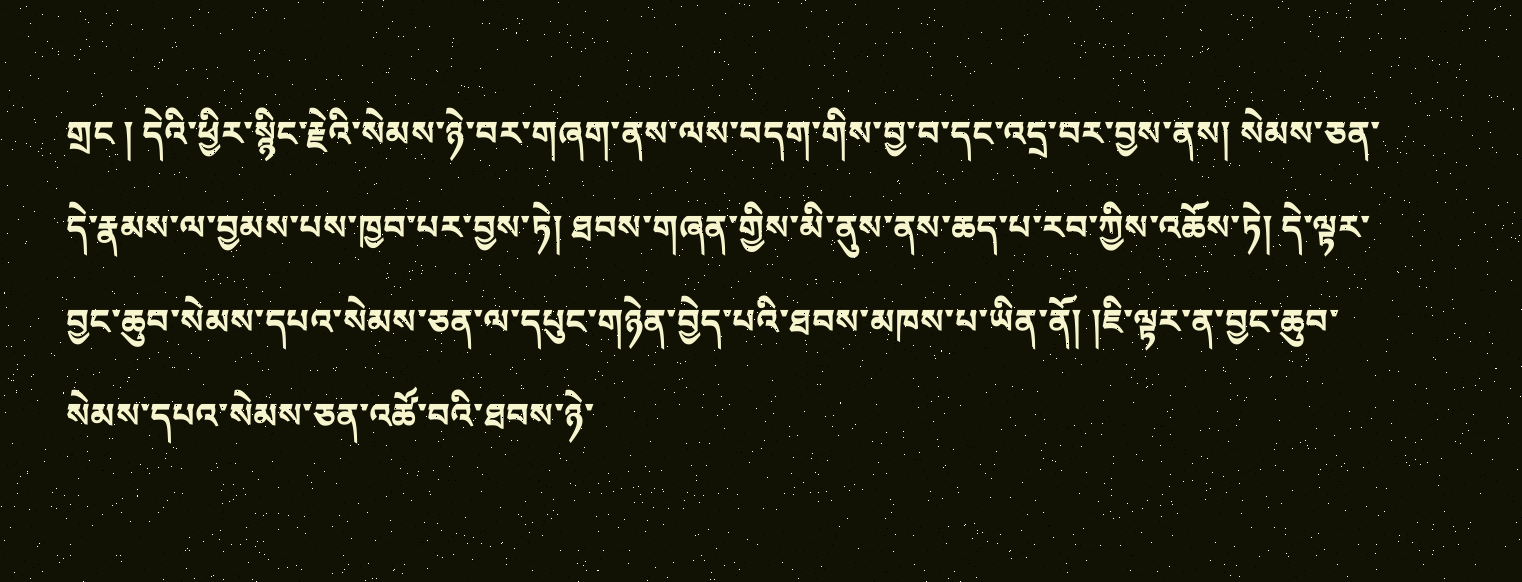གྲང ། དེའི་ཕྱིར་སྙིང་རྗེའི་སེམས་ཉེ་བར་གཞག་ནས་ལས་བདག་གིས་བྱ་བ་དང་འདྲ་བར་བྱས་ནས། སེམས་ཅན་དེ་རྣམས་ལ་བྱམས་པས་ཁྱབ་པར་བྱས་ཏེ། ཐབས་གཞན་གྱིས་མི་ནུས་ནས་ཆད་པ་རབ་ཀྱིས་འཆོས་ཏེ། དེ་ལྟར་བྱང་ཆུབ་སེམས་དཔའ་སེམས་ཅན་ལ་དཔུང་གཉེན་བྱེད་པའི་ཐབས་མཁས་པ་ཡིན་ནོ། །ཇི་ལྟར་ན་བྱང་ཆུབ་སེམས་དཔའ་སེམས་ཅན་འཚོ་བའི་ཐབས་ཉེ་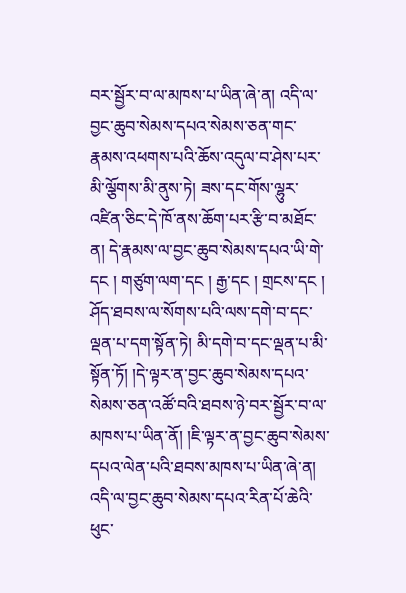བར་སྦྱོར་བ་ལ་མཁས་པ་ཡིན་ཞེ་ན། འདི་ལ་བྱང་ཆུབ་སེམས་དཔའ་སེམས་ཅན་གང་རྣམས་འཕགས་པའི་ཆོས་འདུལ་བ་ཤེས་པར་མི་ལྕོགས་མི་ནུས་ཏེ། ཟས་དང་གོས་ལྷུར་འཛིན་ཅིང་དེ་ཁོ་ནས་ཆོག་པར་རྩི་བ་མཐོང་ན། དེ་རྣམས་ལ་བྱང་ཆུབ་སེམས་དཔའ་ཡི་གེ་དང ། གཙུག་ལག་དང ། རྒྱ་དང ། གྲངས་དང ། ཤོད་ཐབས་ལ་སོགས་པའི་ལས་དགེ་བ་དང་ལྡན་པ་དག་སྟོན་ཏེ། མི་དགེ་བ་དང་ལྡན་པ་མི་སྟོན་ཏོ། །དེ་ལྟར་ན་བྱང་ཆུབ་སེམས་དཔའ་སེམས་ཅན་འཚོ་བའི་ཐབས་ཉེ་བར་སྦྱོར་བ་ལ་མཁས་པ་ཡིན་ནོ། །ཇི་ལྟར་ན་བྱང་ཆུབ་སེམས་དཔའ་ལེན་པའི་ཐབས་མཁས་པ་ཡིན་ཞེ་ན། འདི་ལ་བྱང་ཆུབ་སེམས་དཔའ་རིན་པོ་ཆེའི་ཕུང་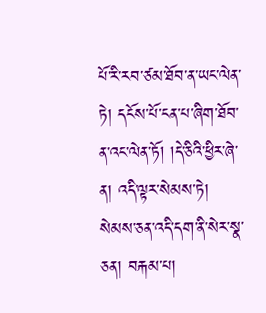པོ་རི་རབ་ཙམ་ཐོབ་ན་ཡང་ལེན་ཏེ། དངོས་པོ་ངན་པ་ཞིག་ཐོབ་ན་འང་ལེན་ཏོ། །དེ་ཅིའི་ཕྱིར་ཞེ་ན། འདི་ལྟར་སེམས་ཏེ། སེམས་ཅན་འདི་དག་ནི་སེར་སྣ་ཅན། བརྐམ་པ།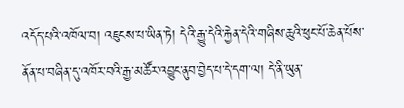འདོད་པའི་འཁོལ་བ། འཇུངས་པ་ཡིན་ཏེ། དེའི་རྒྱུ་དེའི་རྐྱེན་དེའི་གཞིས་ཆུའི་ཕུང་པོ་ཆེན་པོས་ནོན་པ་བཞིན་དུ་འཁོར་བའི་རྒྱ་མཚོར་འབྱུང་ནུབ་བྱེད་པ་དེ་དག་ལ། དེ་ནི་ཡུན་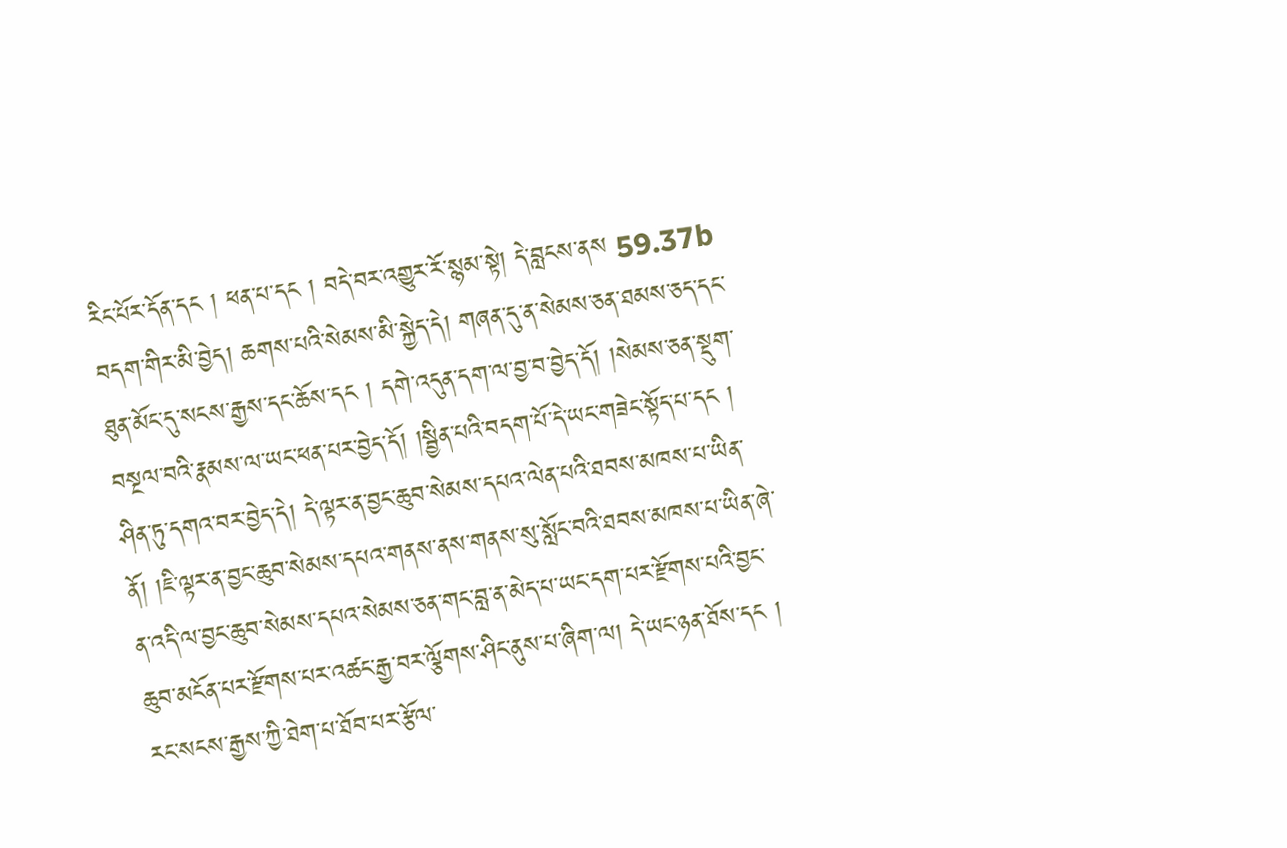རིང་པོར་དོན་དང ། ཕན་པ་དང ། བདེ་བར་འགྱུར་རོ་སྙམ་སྟེ། དེ་བླངས་ནས 59.37b བདག་གིར་མི་བྱེད། ཆགས་པའི་སེམས་མི་སྐྱེད་དེ། གཞན་དུ་ན་སེམས་ཅན་ཐམས་ཅད་དང་ཐུན་མོང་དུ་སངས་རྒྱས་དང་ཆོས་དང ། དགེ་འདུན་དག་ལ་བྱ་བ་བྱེད་དོ། །སེམས་ཅན་སྡུག་བསྔལ་བའི་རྣམས་ལ་ཡང་ཕན་པར་བྱེད་དོ། །སྦྱིན་པའི་བདག་པོ་དེ་ཡང་གཟེང་སྟོད་པ་དང ། ཤིན་ཏུ་དགའ་བར་བྱེད་དེ། དེ་ལྟར་ན་བྱང་ཆུབ་སེམས་དཔའ་ལེན་པའི་ཐབས་མཁས་པ་ཡིན་ནོ། །ཇི་ལྟར་ན་བྱང་ཆུབ་སེམས་དཔའ་གནས་ནས་གནས་སུ་སློང་བའི་ཐབས་མཁས་པ་ཡིན་ཞེ་ན་འདི་ལ་བྱང་ཆུབ་སེམས་དཔའ་སེམས་ཅན་གང་བླ་ན་མེད་པ་ཡང་དག་པར་རྫོགས་པའི་བྱང་ཆུབ་མངོན་པར་རྫོགས་པར་འཚང་རྒྱ་བར་ལྕོགས་ཤིང་ནུས་པ་ཞིག་ལ། དེ་ཡང་ཉན་ཐོས་དང ། རང་སངས་རྒྱས་ཀྱི་ཐེག་པ་ཐོབ་པར་རྩོལ་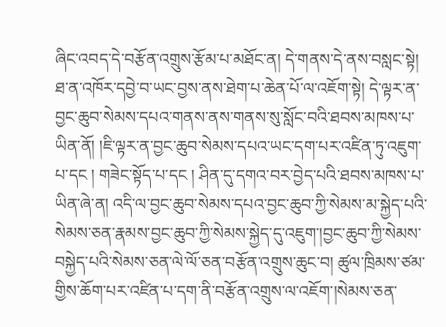ཞིང་འབད་དེ་བརྩོན་འགྲུས་རྩོམ་པ་མཐོང་ན། དེ་གནས་དེ་ནས་བསླང་སྟེ། ཐ་ན་འཁོར་དབྱེ་བ་ཡང་བྱས་ནས་ཐེག་པ་ཆེན་པོ་ལ་འཇོག་སྟེ། དེ་ལྟར་ན་བྱང་ཆུབ་སེམས་དཔའ་གནས་ནས་གནས་སུ་སློང་བའི་ཐབས་མཁས་པ་ཡིན་ནོ། །ཇི་ལྟར་ན་བྱང་ཆུབ་སེམས་དཔའ་ཡང་དག་པར་འཛིན་ཏུ་འཇུག་པ་དང ། གཟེང་སྟོད་པ་དང ། ཤིན་དུ་དགའ་བར་བྱེད་པའི་ཐབས་མཁས་པ་ཡིན་ཞེ་ན། འདི་ལ་བྱང་ཆུབ་སེམས་དཔའ་བྱང་ཆུབ་ཀྱི་སེམས་མ་སྐྱེད་པའི་སེམས་ཅན་རྣམས་བྱང་ཆུབ་ཀྱི་སེམས་སྐྱེད་དུ་འཇུག་།བྱང་ཆུབ་ཀྱི་སེམས་བསྐྱེད་པའི་སེམས་ཅན་ལེ་ལོ་ཅན་བརྩོན་འགྲུས་ཆུང་བ། ཚུལ་ཁྲིམས་ཙམ་གྱིས་ཆོག་པར་འཛིན་པ་དག་ནི་བརྩོན་འགྲུས་ལ་འཇོག་།སེམས་ཅན་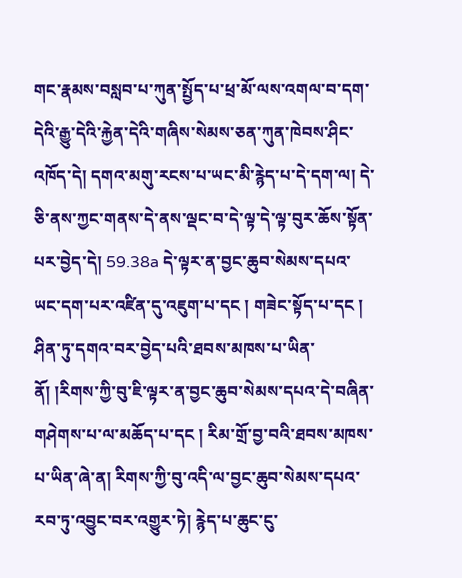གང་རྣམས་བསླབ་པ་ཀུན་སྤྱོད་པ་ཕྲ་མོ་ལས་འགལ་བ་དག་དེའི་རྒྱུ་དེའི་རྐྱེན་དེའི་གཞིས་སེམས་ཅན་ཀུན་ཁེབས་ཤིང་འཁོད་དེ། དགའ་མགུ་རངས་པ་ཡང་མི་རྙེད་པ་དེ་དག་ལ། དེ་ཅི་ནས་ཀྱང་གནས་དེ་ནས་ལྡང་བ་དེ་ལྟ་དེ་ལྟ་བུར་ཆོས་སྟོན་པར་བྱེད་དེ། 59.38a དེ་ལྟར་ན་བྱང་ཆུབ་སེམས་དཔའ་ཡང་དག་པར་འཛིན་དུ་འཇུག་པ་དང ། གཟེང་སྟོད་པ་དང ། ཤིན་ཏུ་དགའ་བར་བྱེད་པའི་ཐབས་མཁས་པ་ཡིན་ནོ། །རིགས་ཀྱི་བུ་ཇི་ལྟར་ན་བྱང་ཆུབ་སེམས་དཔའ་དེ་བཞིན་གཤེགས་པ་ལ་མཆོད་པ་དང ། རིམ་གྲོ་བྱ་བའི་ཐབས་མཁས་པ་ཡིན་ཞེ་ན། རིགས་ཀྱི་བུ་འདི་ལ་བྱང་ཆུབ་སེམས་དཔའ་རབ་ཏུ་འབྱུང་བར་འགྱུར་ཏེ། རྙེད་པ་ཆུང་ངུ་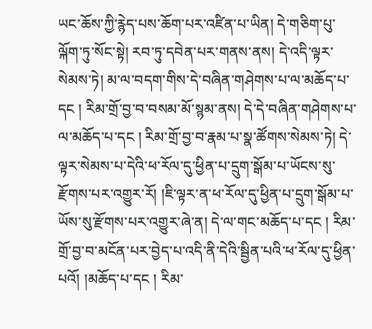ཡང་ཆོས་ཀྱི་རྙེད་པས་ཆོག་པར་འཛིན་པ་ཡིན། དེ་གཅིག་པུ་ལྐོག་ཏུ་སོང་སྟེ། རབ་ཏུ་དབེན་པར་གནས་ནས། དེ་འདི་ལྟར་སེམས་ཏེ། མ་ལ་བདག་གིས་དེ་བཞིན་གཤེགས་པ་ལ་མཆོད་པ་དང ། རིམ་གྲོ་བྱ་བ་བསམ་མོ་སྙམ་ནས། དེ་དེ་བཞིན་གཤེགས་པ་ལ་མཆོད་པ་དང ། རིམ་གྲོ་བྱ་བ་རྣམ་པ་སྣ་ཚོགས་སེམས་ཏེ། དེ་ལྟར་སེམས་པ་དེའི་ཕ་རོལ་དུ་ཕྱིན་པ་དྲུག་སྒོམ་པ་ཡོངས་སུ་རྫོགས་པར་འགྱུར་རོ། །ཇི་ལྟར་ན་ཕ་རོལ་དུ་ཕྱིན་པ་དྲུག་སྒོམ་པ་ཡོས་སུ་རྫོགས་པར་འགྱུར་ཞེ་ན། དེ་ལ་གང་མཆོད་པ་དང ། རིམ་གྲོ་བྱ་བ་མངོན་པར་བྱེད་པ་འདི་ནི་དེའི་སྦྱིན་པའི་ཕ་རོལ་དུ་ཕྱིན་པའོ། །མཆོད་པ་དང ། རིམ་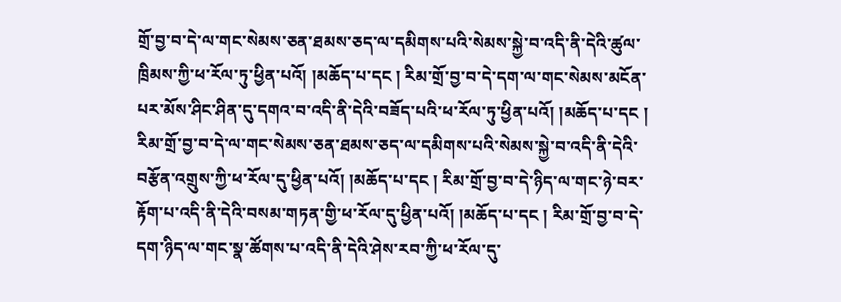གྲོ་བྱ་བ་དེ་ལ་གང་སེམས་ཅན་ཐམས་ཅད་ལ་དམིགས་པའི་སེམས་སྐྱེ་བ་འདི་ནི་དེའི་ཚུལ་ཁྲིམས་ཀྱི་ཕ་རོལ་ཏུ་ཕྱིན་པའོ། །མཆོད་པ་དང ། རིམ་གྲོ་བྱ་བ་དེ་དག་ལ་གང་སེམས་མངོན་པར་མོས་ཤིང་ཤིན་དུ་དགའ་བ་འདི་ནི་དེའི་བཟོད་པའི་ཕ་རོལ་ཏུ་ཕྱིན་པའོ། །མཆོད་པ་དང ། རིམ་གྲོ་བྱ་བ་དེ་ལ་གང་སེམས་ཅན་ཐམས་ཅད་ལ་དམིགས་པའི་སེམས་སྐྱེ་བ་འདི་ནི་དེའི་བརྩོན་འགྲུས་ཀྱི་ཕ་རོལ་དུ་ཕྱིན་པའོ། །མཆོད་པ་དང ། རིམ་གྲོ་བྱ་བ་དེ་ཉིད་ལ་གང་ཉེ་བར་རྟོག་པ་འདི་ནི་དེའི་བསམ་གཏན་གྱི་ཕ་རོལ་དུ་ཕྱིན་པའོ། །མཆོད་པ་དང ། རིམ་གྲོ་བྱ་བ་དེ་དག་ཉིད་ལ་གང་སྣ་ཚོགས་པ་འདི་ནི་དེའི་ཤེས་རབ་ཀྱི་ཕ་རོལ་དུ་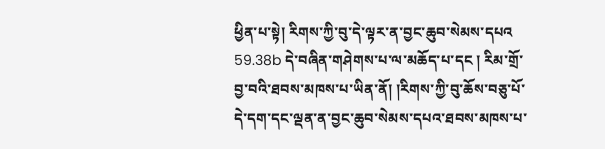ཕྱིན་པ་སྟེ། རིགས་ཀྱི་བུ་དེ་ལྟར་ན་བྱང་ཆུབ་སེམས་དཔའ 59.38b དེ་བཞིན་གཤེགས་པ་ལ་མཆོད་པ་དང ། རིམ་གྲོ་བྱ་བའི་ཐབས་མཁས་པ་ཡིན་ནོ། །རིགས་ཀྱི་བུ་ཆོས་བཅུ་པོ་དེ་དག་དང་ལྡན་ན་བྱང་ཆུབ་སེམས་དཔའ་ཐབས་མཁས་པ་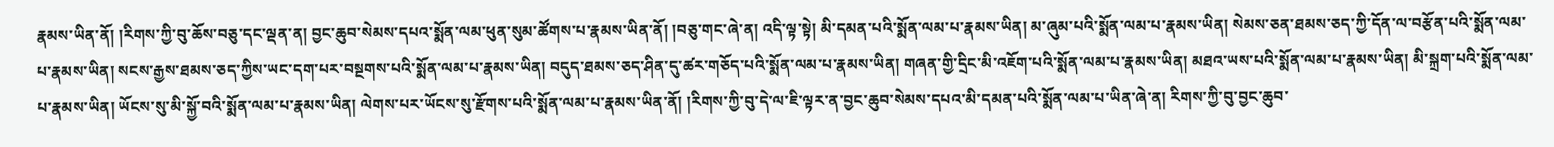རྣམས་ཡིན་ནོ། །རིགས་ཀྱི་བུ་ཆོས་བཅུ་དང་ལྡན་ན། བྱང་ཆུབ་སེམས་དཔའ་སྨོན་ལམ་ཕུན་སུམ་ཚོགས་པ་རྣམས་ཡིན་ནོ། །བཅུ་གང་ཞེ་ན། འདི་ལྟ་སྟེ། མི་དམན་པའི་སྨོན་ལམ་པ་རྣམས་ཡིན། མ་ཞུམ་པའི་སྨོན་ལམ་པ་རྣམས་ཡིན། སེམས་ཅན་ཐམས་ཅད་ཀྱི་དོན་ལ་བརྩོན་པའི་སྨོན་ལམ་པ་རྣམས་ཡིན། སངས་རྒྱས་ཐམས་ཅད་ཀྱིས་ཡང་དག་པར་བསྔགས་པའི་སྨོན་ལམ་པ་རྣམས་ཡིན། བདུད་ཐམས་ཅད་ཤིན་དུ་ཚར་གཅོད་པའི་སྨོན་ལམ་པ་རྣམས་ཡིན། གཞན་གྱི་དྲིང་མི་འཇོག་པའི་སྨོན་ལམ་པ་རྣམས་ཡིན། མཐའ་ཡས་པའི་སྨོན་ལམ་པ་རྣམས་ཡིན། མི་སྐྲག་པའི་སྨོན་ལམ་པ་རྣམས་ཡིན། ཡོངས་སུ་མི་སྐྱོ་བའི་སྨོན་ལམ་པ་རྣམས་ཡིན། ལེགས་པར་ཡོངས་སུ་རྫོགས་པའི་སྨོན་ལམ་པ་རྣམས་ཡིན་ནོ། །རིགས་ཀྱི་བུ་དེ་ལ་ཇི་ལྟར་ན་བྱང་ཆུབ་སེམས་དཔའ་མི་དམན་པའི་སྨོན་ལམ་པ་ཡིན་ཞེ་ན། རིགས་ཀྱི་བུ་བྱང་ཆུབ་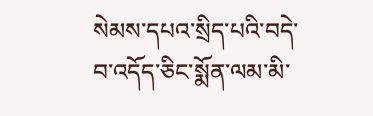སེམས་དཔའ་སྲིད་པའི་བདེ་བ་འདོད་ཅིང་སྨོན་ལམ་མི་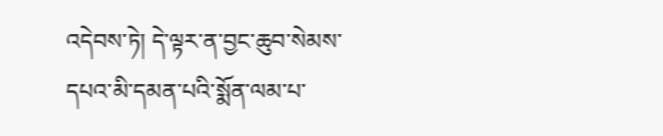འདེབས་ཏེ། དེ་ལྟར་ན་བྱང་ཆུབ་སེམས་དཔའ་མི་དམན་པའི་སྨོན་ལམ་པ་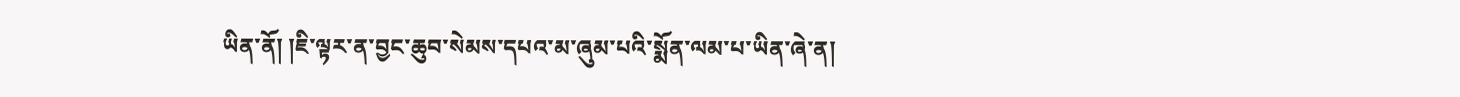ཡིན་ནོ། །ཇི་ལྟར་ན་བྱང་ཆུབ་སེམས་དཔའ་མ་ཞུམ་པའི་སྨོན་ལམ་པ་ཡིན་ཞེ་ན།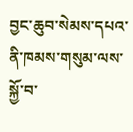བྱང་ཆུབ་སེམས་དཔའ་ནི་ཁམས་གསུམ་ལས་སྐྱོ་བ་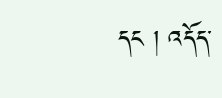དང ། འདོད་